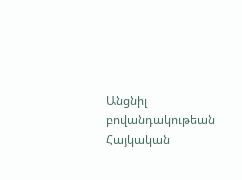Անցնիլ բովանդակութեան
Հայկական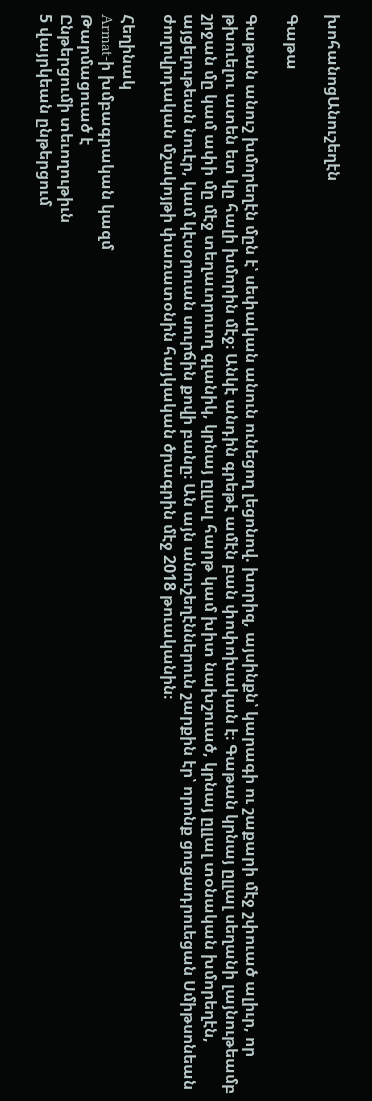խոհանոցԱնուշեղէն

Գաթա

Գաթան անուշ խմորեղէն մըն է՝ սեփական անուն ունեցող լեցոնով. խորիզ, այսինքն՝ կարագի ու շաքարի մէջ շփուած ալիւր, որ թխուելու ատեն ետ կը հալի խմորին մէջ։ Անկէ անդին գրեթէ ամէն բան փոփոխական է։ Գաթան կրնայ ըլլալ սեղանի լայնութեամբ շրջան մը կամ ափի մը մէջ տեղաւորուող գլանիկ, կրնայ ըլլալ հարթ կամ խիտ նախշուած, կրնայ ըլլալ տօնական խմորեղէն, այցելութեան նուէր, կամ կէսօրուան սուրճին քովի բանը։ Ան այն անուշեղէններուն շարքին էր՝ որոնք ցուցադրուեցան Սմիթսոնեան ժողովրդական մշակոյթի փառատօնին հայկական ծրագրին մէջ 2018 թուականին։

Հեղինակ
Armat-ի խմբագրական կազմ
Թարմացուած է
Ընթերցումի տեւողութիւն
5 վայրկեան ընթերցում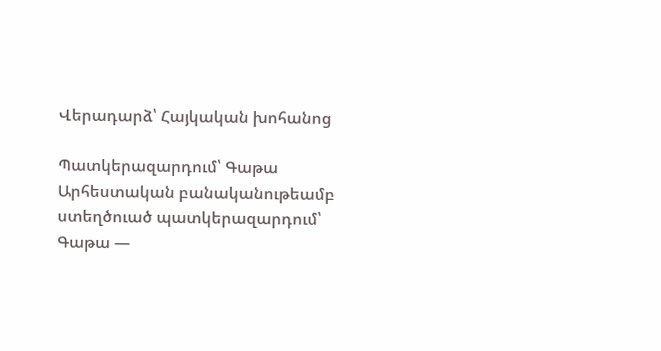Վերադարձ՝ Հայկական խոհանոց

Պատկերազարդում՝ Գաթա
Արհեստական բանականութեամբ ստեղծուած պատկերազարդում՝ Գաթա —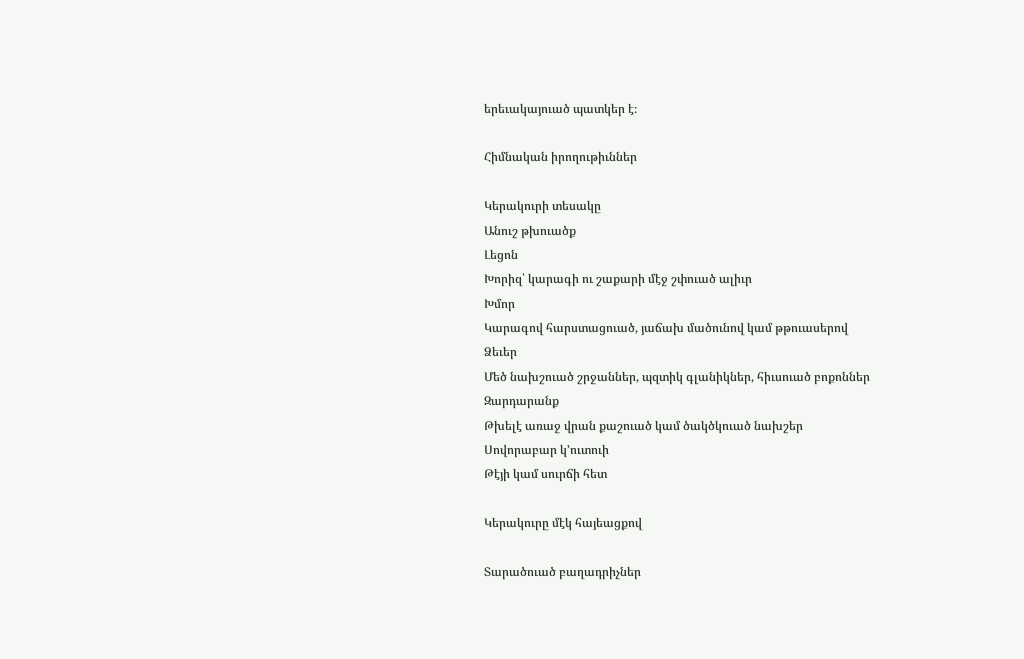երեւակայուած պատկեր է։

Հիմնական իրողութիւններ

Կերակուրի տեսակը
Անուշ թխուածք
Լեցոն
Խորիզ՝ կարագի ու շաքարի մէջ շփուած ալիւր
Խմոր
Կարագով հարստացուած, յաճախ մածունով կամ թթուասերով
Ձեւեր
Մեծ նախշուած շրջաններ, պզտիկ գլանիկներ, հիւսուած բոքոններ
Զարդարանք
Թխելէ առաջ վրան քաշուած կամ ծակծկուած նախշեր
Սովորաբար կ՚ուտուի
Թէյի կամ սուրճի հետ

Կերակուրը մէկ հայեացքով

Տարածուած բաղադրիչներ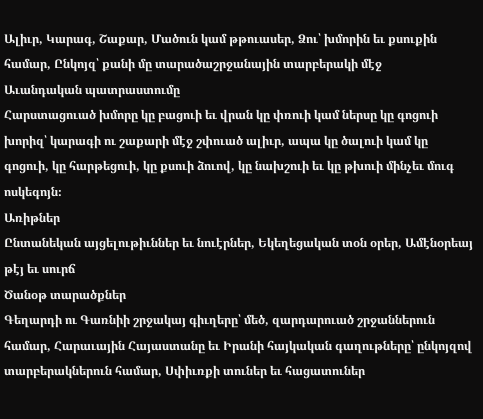Ալիւր, Կարագ, Շաքար, Մածուն կամ թթուասեր, Ձու՝ խմորին եւ քսուքին համար, Ընկոյզ՝ քանի մը տարածաշրջանային տարբերակի մէջ
Աւանդական պատրաստումը
Հարստացուած խմորը կը բացուի եւ վրան կը փռուի կամ ներսը կը գոցուի խորիզ՝ կարագի ու շաքարի մէջ շփուած ալիւր, ապա կը ծալուի կամ կը գոցուի, կը հարթեցուի, կը քսուի ձուով, կը նախշուի եւ կը թխուի մինչեւ մուգ ոսկեգոյն։
Առիթներ
Ընտանեկան այցելութիւններ եւ նուէրներ, Եկեղեցական տօն օրեր, Ամէնօրեայ թէյ եւ սուրճ
Ծանօթ տարածքներ
Գեղարդի ու Գառնիի շրջակայ գիւղերը՝ մեծ, զարդարուած շրջաններուն համար, Հարաւային Հայաստանը եւ Իրանի հայկական գաղութները՝ ընկոյզով տարբերակներուն համար, Սփիւռքի տուներ եւ հացատուներ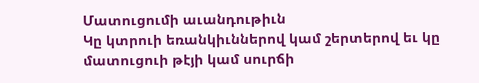Մատուցումի աւանդութիւն
Կը կտրուի եռանկիւններով կամ շերտերով եւ կը մատուցուի թէյի կամ սուրճի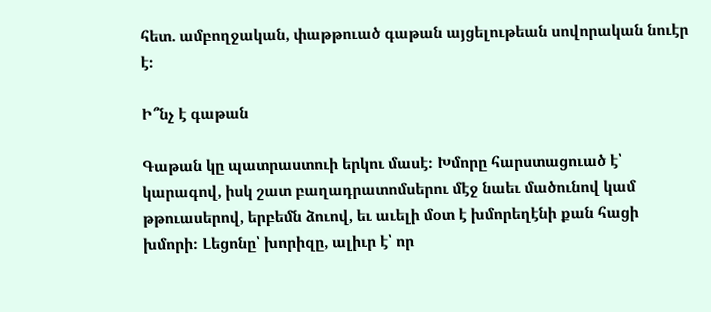հետ. ամբողջական, փաթթուած գաթան այցելութեան սովորական նուէր է։

Ի՞նչ է գաթան

Գաթան կը պատրաստուի երկու մասէ։ Խմորը հարստացուած է՝ կարագով, իսկ շատ բաղադրատոմսերու մէջ նաեւ մածունով կամ թթուասերով, երբեմն ձուով, եւ աւելի մօտ է խմորեղէնի քան հացի խմորի։ Լեցոնը՝ խորիզը, ալիւր է՝ որ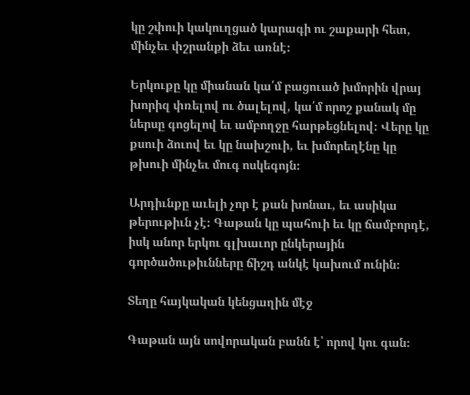կը շփուի կակուղցած կարագի ու շաքարի հետ, մինչեւ փշրանքի ձեւ առնէ։

Երկուքը կը միանան կա՛մ բացուած խմորին վրայ խորիզ փռելով ու ծալելով, կա՛մ որոշ քանակ մը ներսը գոցելով եւ ամբողջը հարթեցնելով։ Վերը կը քսուի ձուով եւ կը նախշուի, եւ խմորեղէնը կը թխուի մինչեւ մուգ ոսկեգոյն։

Արդիւնքը աւելի չոր է քան խոնաւ, եւ ասիկա թերութիւն չէ։ Գաթան կը պահուի եւ կը ճամբորդէ, իսկ անոր երկու գլխաւոր ընկերային գործածութիւնները ճիշդ անկէ կախում ունին։

Տեղը հայկական կենցաղին մէջ

Գաթան այն սովորական բանն է՝ որով կու գան։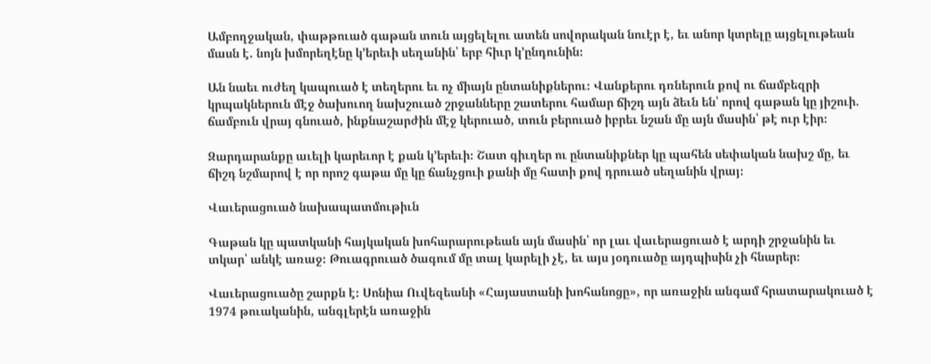Ամբողջական, փաթթուած գաթան տուն այցելելու ատեն սովորական նուէր է, եւ անոր կտրելը այցելութեան մասն է. նոյն խմորեղէնը կ՚երեւի սեղանին՝ երբ հիւր կ՚ընդունին։

Ան նաեւ ուժեղ կապուած է տեղերու եւ ոչ միայն ընտանիքներու։ Վանքերու դռներուն քով ու ճամբեզրի կրպակներուն մէջ ծախուող նախշուած շրջանները շատերու համար ճիշդ այն ձեւն են՝ որով գաթան կը յիշուի. ճամբուն վրայ գնուած, ինքնաշարժին մէջ կերուած, տուն բերուած իբրեւ նշան մը այն մասին՝ թէ ուր էիր։

Զարդարանքը աւելի կարեւոր է քան կ՚երեւի։ Շատ գիւղեր ու ընտանիքներ կը պահեն սեփական նախշ մը, եւ ճիշդ նշմարով է որ որոշ գաթա մը կը ճանչցուի քանի մը հատի քով դրուած սեղանին վրայ։

Վաւերացուած նախապատմութիւն

Գաթան կը պատկանի հայկական խոհարարութեան այն մասին՝ որ լաւ վաւերացուած է արդի շրջանին եւ տկար՝ անկէ առաջ։ Թուագրուած ծագում մը տալ կարելի չէ, եւ այս յօդուածը այդպիսին չի հնարեր։

Վաւերացուածը շարքն է։ Սոնիա Ուվեզեանի «Հայաստանի խոհանոցը», որ առաջին անգամ հրատարակուած է 1974 թուականին, անգլերէն առաջին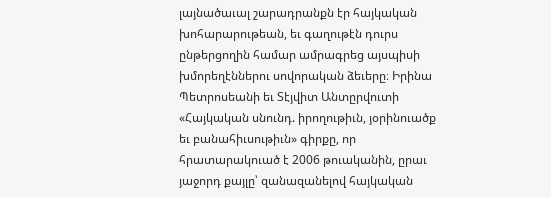լայնածաւալ շարադրանքն էր հայկական խոհարարութեան, եւ գաղութէն դուրս ընթերցողին համար ամրագրեց այսպիսի խմորեղէններու սովորական ձեւերը։ Իրինա Պետրոսեանի եւ Տէյվիտ Անտըրվուտի «Հայկական սնունդ. իրողութիւն, յօրինուածք եւ բանահիւսութիւն» գիրքը, որ հրատարակուած է 2006 թուականին, ըրաւ յաջորդ քայլը՝ զանազանելով հայկական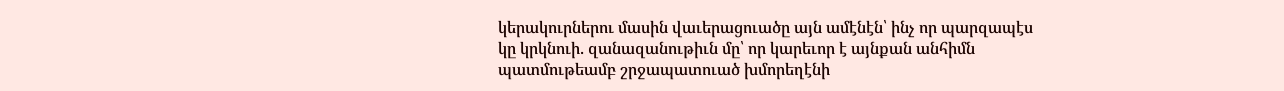կերակուրներու մասին վաւերացուածը այն ամէնէն՝ ինչ որ պարզապէս կը կրկնուի. զանազանութիւն մը՝ որ կարեւոր է այնքան անհիմն պատմութեամբ շրջապատուած խմորեղէնի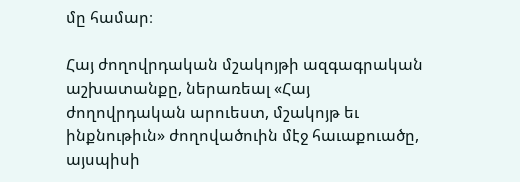մը համար։

Հայ ժողովրդական մշակոյթի ազգագրական աշխատանքը, ներառեալ «Հայ ժողովրդական արուեստ, մշակոյթ եւ ինքնութիւն» ժողովածուին մէջ հաւաքուածը, այսպիսի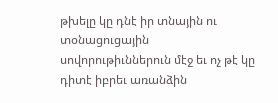թխելը կը դնէ իր տնային ու տօնացուցային սովորութիւններուն մէջ եւ ոչ թէ կը դիտէ իբրեւ առանձին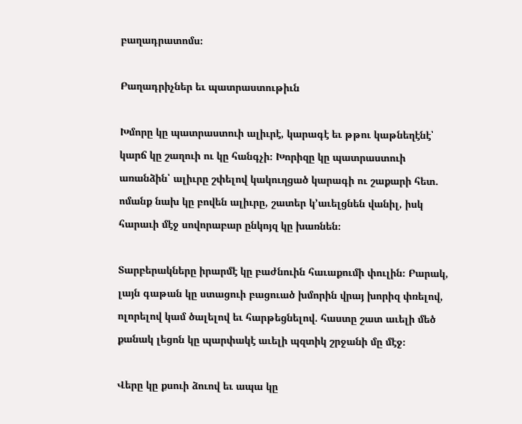բաղադրատոմս։

Բաղադրիչներ եւ պատրաստութիւն

Խմորը կը պատրաստուի ալիւրէ, կարագէ եւ թթու կաթնեղէնէ՝ կարճ կը շաղուի ու կը հանգչի։ Խորիզը կը պատրաստուի առանձին՝ ալիւրը շփելով կակուղցած կարագի ու շաքարի հետ. ոմանք նախ կը բովեն ալիւրը, շատեր կ՚աւելցնեն վանիլ, իսկ հարաւի մէջ սովորաբար ընկոյզ կը խառնեն։

Տարբերակները իրարմէ կը բաժնուին հաւաքումի փուլին։ Բարակ, լայն գաթան կը ստացուի բացուած խմորին վրայ խորիզ փռելով, ոլորելով կամ ծալելով եւ հարթեցնելով. հաստը շատ աւելի մեծ քանակ լեցոն կը պարփակէ աւելի պզտիկ շրջանի մը մէջ։

Վերը կը քսուի ձուով եւ ապա կը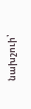նախշուի՝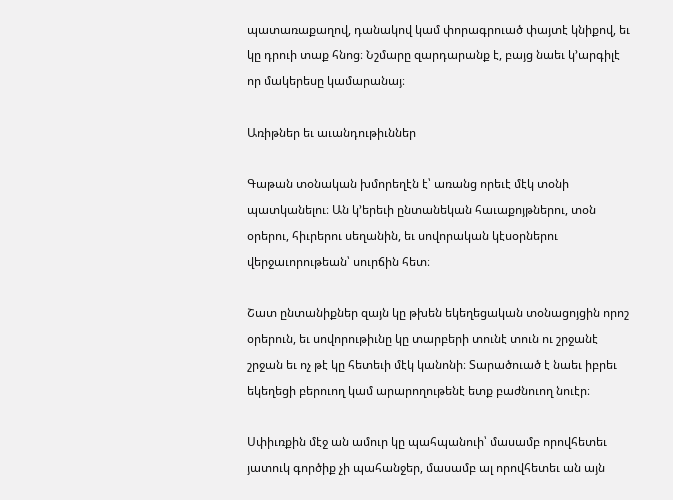պատառաքաղով, դանակով կամ փորագրուած փայտէ կնիքով, եւ կը դրուի տաք հնոց։ Նշմարը զարդարանք է, բայց նաեւ կ՚արգիլէ որ մակերեսը կամարանայ։

Առիթներ եւ աւանդութիւններ

Գաթան տօնական խմորեղէն է՝ առանց որեւէ մէկ տօնի պատկանելու։ Ան կ՚երեւի ընտանեկան հաւաքոյթներու, տօն օրերու, հիւրերու սեղանին, եւ սովորական կէսօրներու վերջաւորութեան՝ սուրճին հետ։

Շատ ընտանիքներ զայն կը թխեն եկեղեցական տօնացոյցին որոշ օրերուն, եւ սովորութիւնը կը տարբերի տունէ տուն ու շրջանէ շրջան եւ ոչ թէ կը հետեւի մէկ կանոնի։ Տարածուած է նաեւ իբրեւ եկեղեցի բերուող կամ արարողութենէ ետք բաժնուող նուէր։

Սփիւռքին մէջ ան ամուր կը պահպանուի՝ մասամբ որովհետեւ յատուկ գործիք չի պահանջեր, մասամբ ալ որովհետեւ ան այն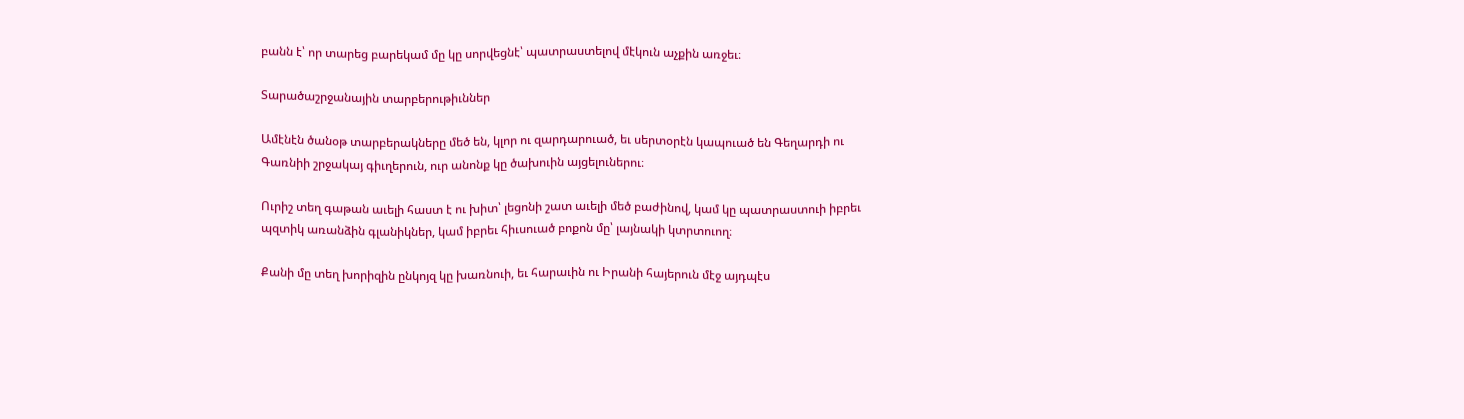բանն է՝ որ տարեց բարեկամ մը կը սորվեցնէ՝ պատրաստելով մէկուն աչքին առջեւ։

Տարածաշրջանային տարբերութիւններ

Ամէնէն ծանօթ տարբերակները մեծ են, կլոր ու զարդարուած, եւ սերտօրէն կապուած են Գեղարդի ու Գառնիի շրջակայ գիւղերուն, ուր անոնք կը ծախուին այցելուներու։

Ուրիշ տեղ գաթան աւելի հաստ է ու խիտ՝ լեցոնի շատ աւելի մեծ բաժինով, կամ կը պատրաստուի իբրեւ պզտիկ առանձին գլանիկներ, կամ իբրեւ հիւսուած բոքոն մը՝ լայնակի կտրտուող։

Քանի մը տեղ խորիզին ընկոյզ կը խառնուի, եւ հարաւին ու Իրանի հայերուն մէջ այդպէս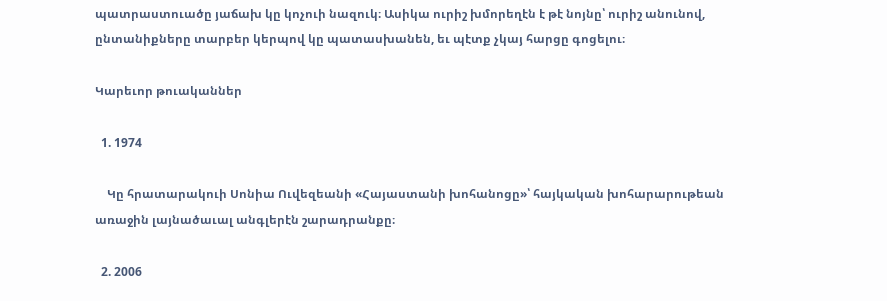պատրաստուածը յաճախ կը կոչուի նազուկ։ Ասիկա ուրիշ խմորեղէն է թէ նոյնը՝ ուրիշ անունով, ընտանիքները տարբեր կերպով կը պատասխանեն, եւ պէտք չկայ հարցը գոցելու։

Կարեւոր թուականներ

  1. 1974

    Կը հրատարակուի Սոնիա Ուվեզեանի «Հայաստանի խոհանոցը»՝ հայկական խոհարարութեան առաջին լայնածաւալ անգլերէն շարադրանքը։

  2. 2006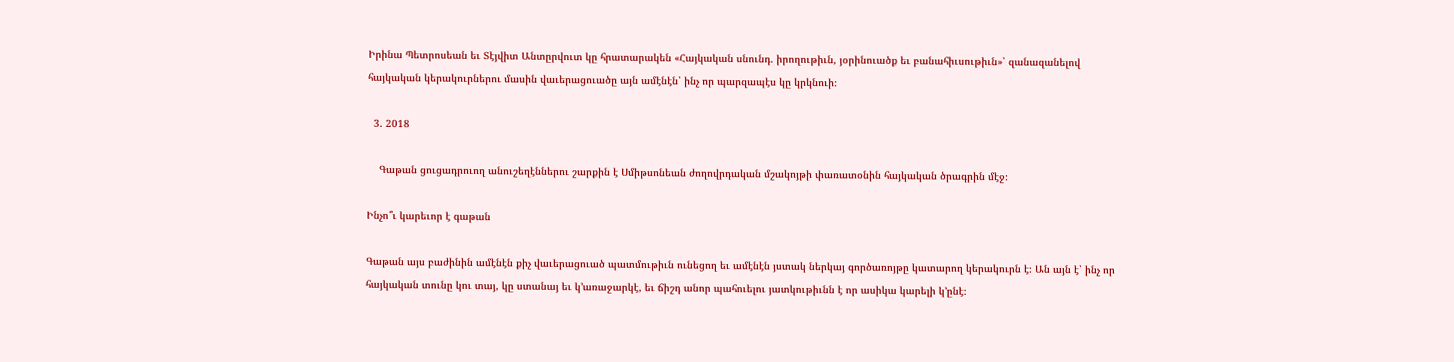Իրինա Պետրոսեան եւ Տէյվիտ Անտըրվուտ կը հրատարակեն «Հայկական սնունդ. իրողութիւն, յօրինուածք եւ բանահիւսութիւն»՝ զանազանելով հայկական կերակուրներու մասին վաւերացուածը այն ամէնէն՝ ինչ որ պարզապէս կը կրկնուի։

  3. 2018

    Գաթան ցուցադրուող անուշեղէններու շարքին է Սմիթսոնեան ժողովրդական մշակոյթի փառատօնին հայկական ծրագրին մէջ։

Ինչո՞ւ կարեւոր է գաթան

Գաթան այս բաժինին ամէնէն քիչ վաւերացուած պատմութիւն ունեցող եւ ամէնէն յստակ ներկայ գործառոյթը կատարող կերակուրն է։ Ան այն է՝ ինչ որ հայկական տունը կու տայ, կը ստանայ եւ կ՚առաջարկէ, եւ ճիշդ անոր պահուելու յատկութիւնն է որ ասիկա կարելի կ՚ընէ։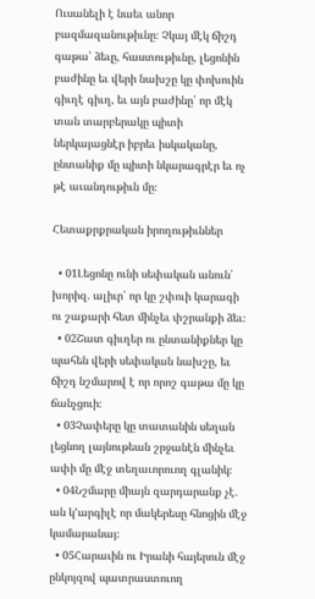Ուսանելի է նաեւ անոր բազմազանութիւնը։ Չկայ մէկ ճիշդ գաթա՝ ձեւը, հաստութիւնը, լեցոնին բաժինը եւ վերի նախշը կը փոխուին գիւղէ գիւղ, եւ այն բաժինը՝ որ մէկ տան տարբերակը պիտի ներկայացնէր իբրեւ իսկականը, ընտանիք մը պիտի նկարագրէր եւ ոչ թէ աւանդութիւն մը։

Հետաքրքրական իրողութիւններ

  • 01Լեցոնը ունի սեփական անուն՝ խորիզ. ալիւր՝ որ կը շփուի կարագի ու շաքարի հետ մինչեւ փշրանքի ձեւ։
  • 02Շատ գիւղեր ու ընտանիքներ կը պահեն վերի սեփական նախշը, եւ ճիշդ նշմարով է որ որոշ գաթա մը կը ճանչցուի։
  • 03Չափերը կը տատանին սեղան լեցնող լայնութեան շրջանէն մինչեւ ափի մը մէջ տեղաւորուող գլանիկ։
  • 04Նշմարը միայն զարդարանք չէ. ան կ՚արգիլէ որ մակերեսը հնոցին մէջ կամարանայ։
  • 05Հարաւին ու Իրանի հայերուն մէջ ընկոյզով պատրաստուող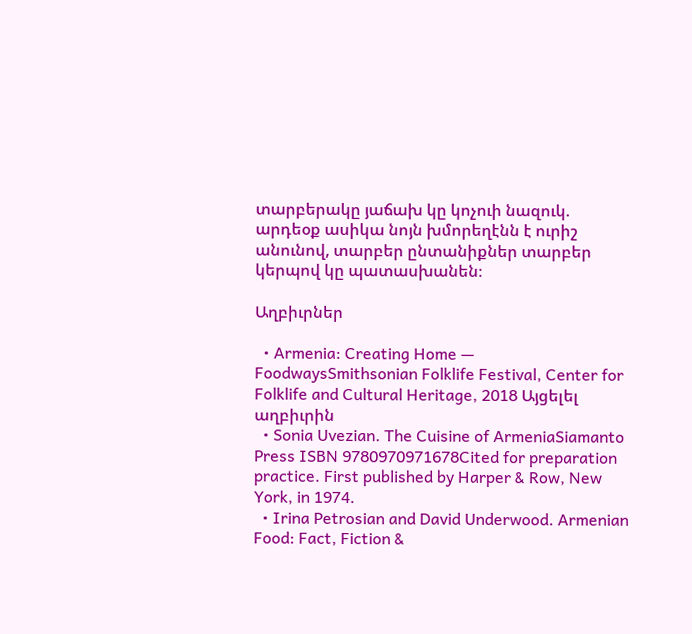տարբերակը յաճախ կը կոչուի նազուկ. արդեօք ասիկա նոյն խմորեղէնն է ուրիշ անունով, տարբեր ընտանիքներ տարբեր կերպով կը պատասխանեն։

Աղբիւրներ

  • Armenia: Creating Home — FoodwaysSmithsonian Folklife Festival, Center for Folklife and Cultural Heritage, 2018 Այցելել աղբիւրին
  • Sonia Uvezian. The Cuisine of ArmeniaSiamanto Press ISBN 9780970971678Cited for preparation practice. First published by Harper & Row, New York, in 1974.
  • Irina Petrosian and David Underwood. Armenian Food: Fact, Fiction &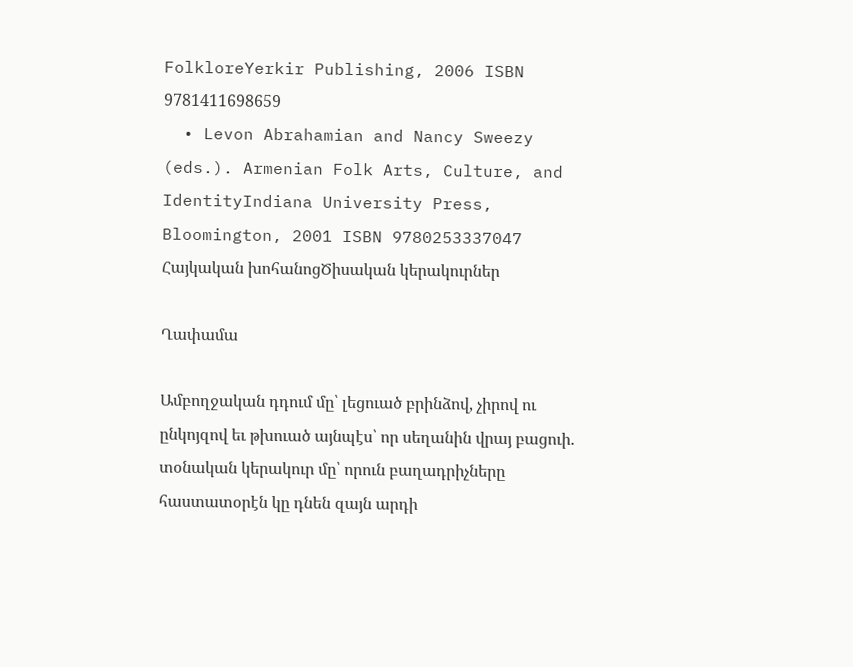FolkloreYerkir Publishing, 2006 ISBN 9781411698659
  • Levon Abrahamian and Nancy Sweezy (eds.). Armenian Folk Arts, Culture, and IdentityIndiana University Press, Bloomington, 2001 ISBN 9780253337047
Հայկական խոհանոցԾիսական կերակուրներ

Ղափամա

Ամբողջական դդում մը՝ լեցուած բրինձով, չիրով ու ընկոյզով եւ թխուած այնպէս՝ որ սեղանին վրայ բացուի. տօնական կերակուր մը՝ որուն բաղադրիչները հաստատօրէն կը դնեն զայն արդի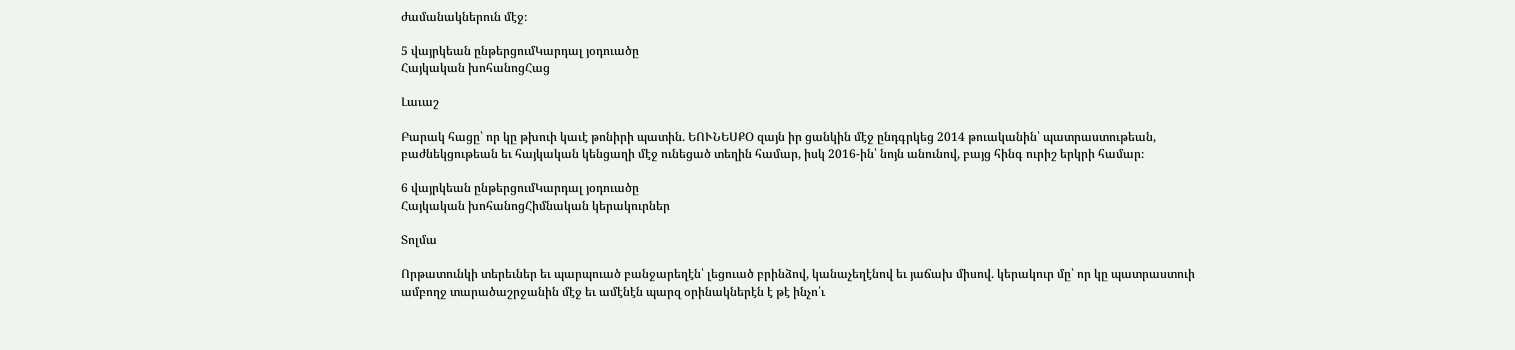ժամանակներուն մէջ։

5 վայրկեան ընթերցումԿարդալ յօդուածը
Հայկական խոհանոցՀաց

Լաւաշ

Բարակ հացը՝ որ կը թխուի կաւէ թոնիրի պատին. ԵՈՒՆԵՍՔՕ զայն իր ցանկին մէջ ընդգրկեց 2014 թուականին՝ պատրաստութեան, բաժնեկցութեան եւ հայկական կենցաղի մէջ ունեցած տեղին համար, իսկ 2016-ին՝ նոյն անունով, բայց հինգ ուրիշ երկրի համար։

6 վայրկեան ընթերցումԿարդալ յօդուածը
Հայկական խոհանոցՀիմնական կերակուրներ

Տոլմա

Որթատունկի տերեւներ եւ պարպուած բանջարեղէն՝ լեցուած բրինձով, կանաչեղէնով եւ յաճախ միսով. կերակուր մը՝ որ կը պատրաստուի ամբողջ տարածաշրջանին մէջ եւ ամէնէն պարզ օրինակներէն է թէ ինչո՛ւ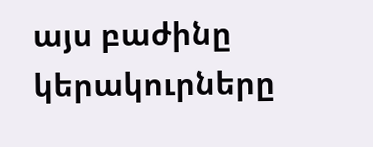այս բաժինը կերակուրները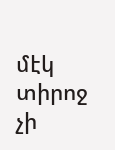մէկ տիրոջ չի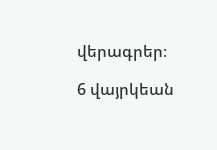վերագրեր։

6 վայրկեան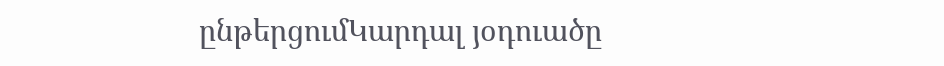ընթերցումԿարդալ յօդուածը